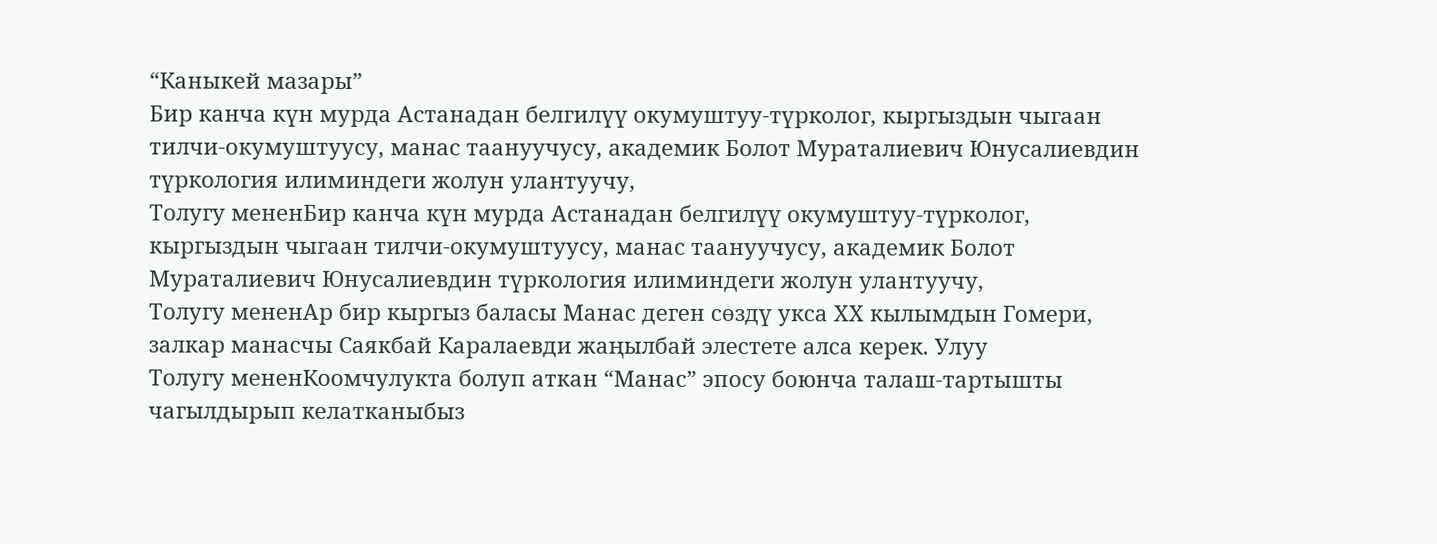“Каныкей мазары”
Бир канча күн мурда Астанадан белгилүү окумуштуу-түрколог, кыргыздын чыгаан тилчи-окумуштуусу, манас таануучусу, академик Болот Мураталиевич Юнусалиевдин түркология илиминдеги жолун улантуучу,
Толугу мененБир канча күн мурда Астанадан белгилүү окумуштуу-түрколог, кыргыздын чыгаан тилчи-окумуштуусу, манас таануучусу, академик Болот Мураталиевич Юнусалиевдин түркология илиминдеги жолун улантуучу,
Толугу мененАр бир кыргыз баласы Манас деген сөздү укса ХХ кылымдын Гомери, залкар манасчы Саякбай Каралаевди жаңылбай элестете алса керек. Улуу
Толугу мененКоомчулукта болуп аткан “Манас” эпосу боюнча талаш-тартышты чагылдырып келатканыбыз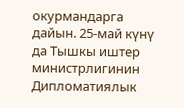окурмандарга дайын. 25-май күнү да Тышкы иштер министрлигинин Дипломатиялык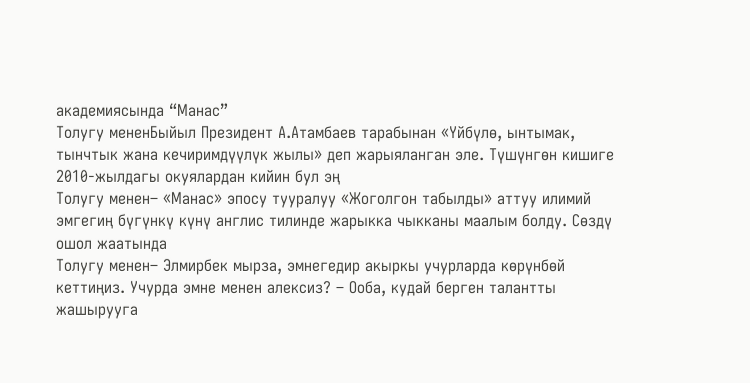академиясында “Манас”
Толугу мененБыйыл Президент А.Атамбаев тарабынан «Үйбүлө, ынтымак, тынчтык жана кечиримдүүлүк жылы» деп жарыяланган эле. Түшүнгөн кишиге 2010-жылдагы окуялардан кийин бул эң
Толугу менен– «Манас» эпосу тууралуу «Жоголгон табылды» аттуу илимий эмгегиң бүгүнкү күнү англис тилинде жарыкка чыкканы маалым болду. Сөздү ошол жаатында
Толугу менен– Элмирбек мырза, эмнегедир акыркы учурларда көрүнбөй кеттиңиз. Учурда эмне менен алексиз? – Ооба, кудай берген талантты жашырууга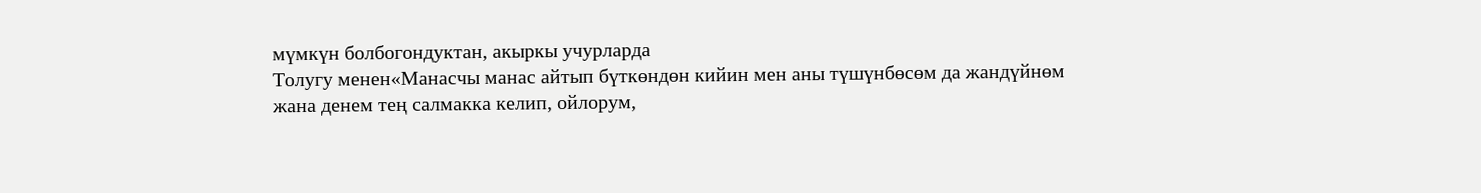мүмкүн болбогондуктан, акыркы учурларда
Толугу менен«Манасчы манас айтып бүткөндөн кийин мен аны түшүнбөсөм да жандүйнөм жана денем тең салмакка келип, ойлорум,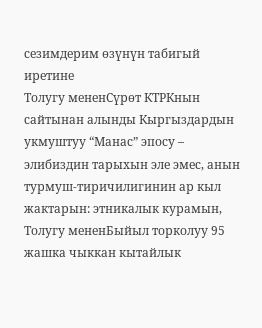сезимдерим өзүнүн табигый иретине
Толугу мененСүрөт КТРКнын сайтынан алынды Кыргыздардын укмуштуу “Манас” эпосу – элибиздин тарыхын эле эмес, анын турмуш-тиричилигинин ар кыл жактарын: этникалык курамын,
Толугу мененБыйыл торколуу 95 жашка чыккан кытайлык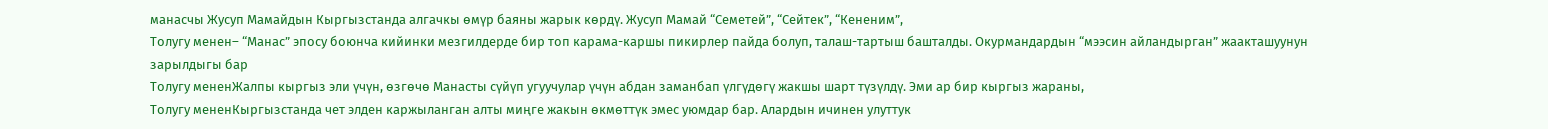манасчы Жусуп Мамайдын Кыргызстанда алгачкы өмүр баяны жарык көрдү. Жусуп Мамай “Семетей”, “Сейтек”, “Кененим”,
Толугу менен– “Манас” эпосу боюнча кийинки мезгилдерде бир топ карама-каршы пикирлер пайда болуп, талаш-тартыш башталды. Окурмандардын “мээсин айландырган” жаакташуунун зарылдыгы бар
Толугу мененЖалпы кыргыз эли үчүн, өзгөчө Манасты сүйүп угуучулар үчүн абдан заманбап үлгүдөгү жакшы шарт түзүлдү. Эми ар бир кыргыз жараны,
Толугу мененКыргызстанда чет элден каржыланган алты миңге жакын өкмөттүк эмес уюмдар бар. Алардын ичинен улуттук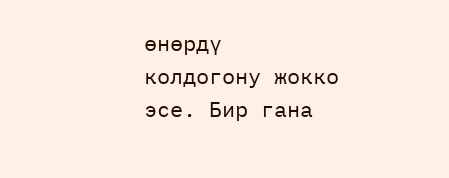өнөрдү колдогону жокко эсе. Бир гана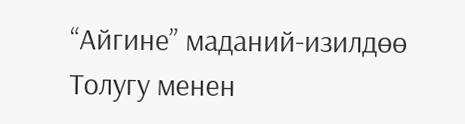“Айгине” маданий-изилдөө
Толугу менен